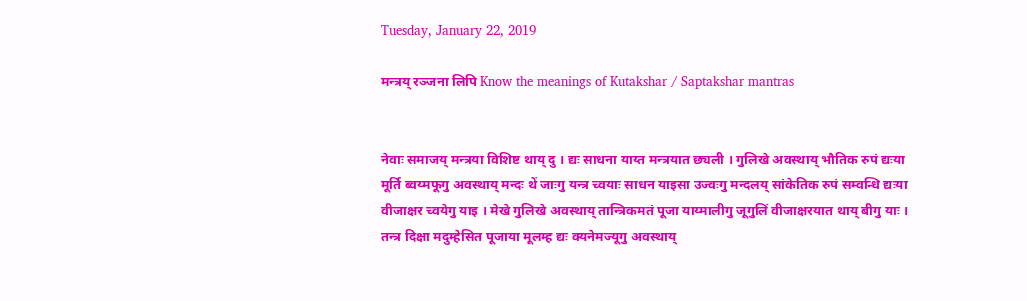Tuesday, January 22, 2019

मन्त्रय् रञ्जना लिपि Know the meanings of Kutakshar / Saptakshar mantras


नेवाः समाजय् मन्त्रया विशिष्ट थाय् दु । द्यः साधना याय्त मन्त्रयात छ्यली । गुलिखे अवस्थाय् भौतिक रुपं द्यःया मूर्ति ब्वय्मफूगु अवस्थाय् मन्दः थें जाःगु यन्त्र च्वयाः साधन याइसा उज्वःगु मन्दलय् सांकेतिक रुपं सम्वन्धि द्यःया वीजाक्षर च्वयेगु याइ । मेखे गुलिखे अवस्थाय् तान्त्रिकमतं पूजा याय्मालीगु जूगुलिं वीजाक्षरयात थाय् बीगु याः । तन्त्र दिक्षा मदुम्हेसित पूजाया मूलम्ह द्यः क्यनेमज्यूगु अवस्थाय्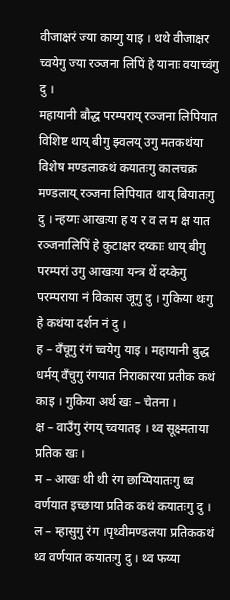वीजाक्षरं ज्या काय्गु याइ । थथे वीजाक्षर च्वयेगु ज्या रञ्जना लिपिं हे यानाः वयाच्वंगु दु ।
महायानी बौद्ध परम्पराय् रञ्जना लिपियात विशिष्ट थाय् बीगु झ्वलय् उगु मतकथंया विशेष मण्डलाकथं कयातःगु कालचक्र मण्डलाय् रञ्जना लिपियात थाय् बियातःगु दु । न्हय्गः आखःया ह य र व ल म क्ष यात रञ्जनालिपिं हे कुटाक्षर दय्काः थाय् बीगु परम्परां उगु आखःया यन्त्र थें दय्केगु परम्पराया नं विकास जूगु दु । गुकिया थःगु हे कथंया दर्शन नं दु ।
ह – वँचूगु रंगं च्वयेगु याइ । महायानी बुद्ध धर्मय् वँचुगु रंगयात निराकारया प्रतीक कथं काइ । गुकिया अर्थ खः – चेतना ।
क्ष – वाउँगु रंगय् च्वयातइ । थ्व सूक्ष्मताया प्रतिक खः ।
म – आखः थी थी रंग छाय्पियातःगु थ्व वर्णयात इच्छाया प्रतिक कथं कयातःगु दु ।
ल – म्हासुगु रंग ।पृथ्वीमण्डलया प्रतिककथं थ्व वर्णयात कयातःगु दु । थ्व फय्या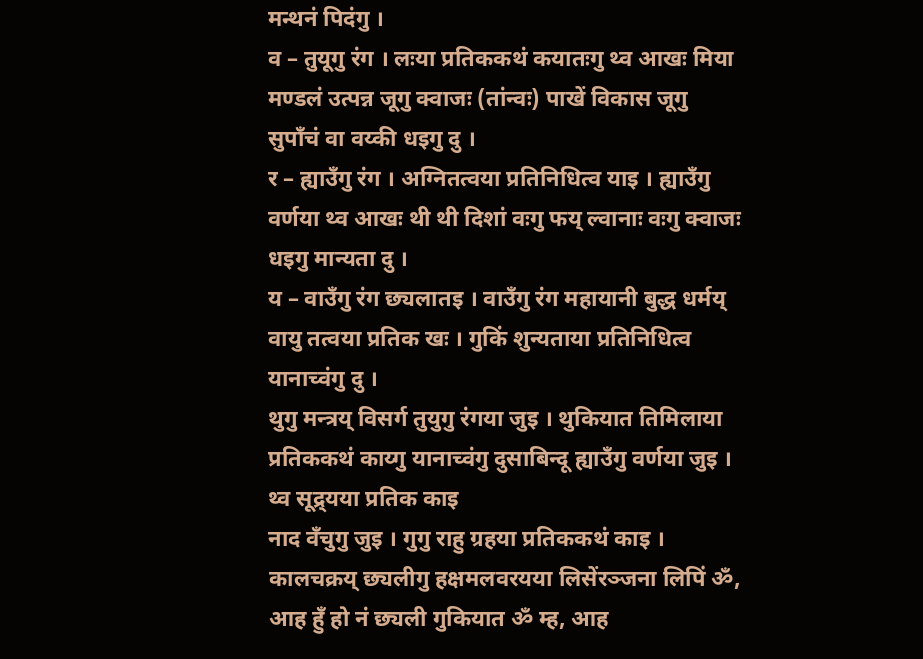मन्थनं पिदंगु ।
व – तुयूगु रंग । लःया प्रतिककथं कयातःगु थ्व आखः मिया मण्डलं उत्पन्न जूगु क्वाजः (तांन्वः) पाखें विकास जूगु सुपाँचं वा वय्की धइगु दु ।
र – ह्याउँगु रंग । अग्नितत्वया प्रतिनिधित्व याइ । ह्याउँगु वर्णया थ्व आखः थी थी दिशां वःगु फय् ल्वानाः वःगु क्वाजः धइगु मान्यता दु ।
य – वाउँगु रंग छ्यलातइ । वाउँगु रंग महायानी बुद्ध धर्मय् वायु तत्वया प्रतिक खः । गुकिं शुन्यताया प्रतिनिधित्व यानाच्वंगु दु ।
थुगु मन्त्रय् विसर्ग तुयुगु रंगया जुइ । थुकियात तिमिलाया प्रतिककथं काय्गु यानाच्वंगु दुसाबिन्दू ह्याउँगु वर्णया जुइ । थ्व सूद्र्यया प्रतिक काइ
नाद वँचुगु जुइ । गुगु राहु ग्रहया प्रतिककथं काइ ।
कालचक्रय् छ्यलीगु हक्षमलवरयया लिसेंरञ्जना लिपिं ॐ, आह हुँ हो नं छ्यली गुकियात ॐ म्ह, आह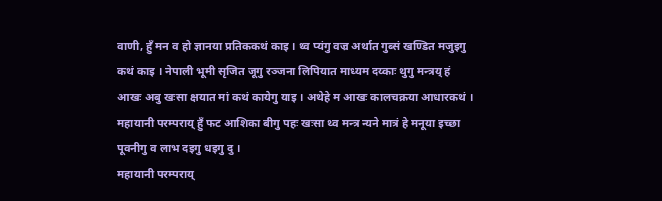वाणी, हुँ मन व हो ज्ञानया प्रतिककथं काइ । थ्व प्यंगु वज्र अर्थात गुब्सं खण्डित मजुइगु कथं काइ । नेपाली भूमी सृजित जूगु रञ्जना लिपियात माध्यम दय्काः थुगु मन्त्रय् हं आखः अबु खःसा क्षयात मां कथं कायेगु याइ । अथेहे म आखः कालचक्रया आधारकथं । महायानी परम्पराय् हुँ फट आशिका बीगु पहः खःसा थ्व मन्त्र न्यने मात्रं हे मनूया इच्छा पूवनीगु व लाभ दइगु धइगु दु ।
महायानी परम्पराय्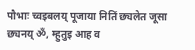पौभाः च्वइबलय् पूजाया नितिं छ्यलेत जूसा छ्यनय् ॐ, म्हुतुइ आह व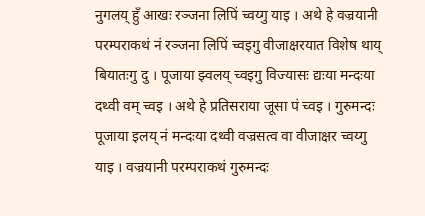नुगलय् हुँ आखः रञ्जना लिपिं च्वय्गु याइ । अथे हे वज्रयानी परम्पराकथं नं रञ्जना लिपिं च्वइगु वीजाक्षरयात विशेष थाय् बियातःगु दु । पूजाया झ्वलय् च्वइगु विज्यासः द्यःया मन्दःया दथ्वी वम् च्वइ । अथे हे प्रतिसराया जूसा पं च्वइ । गुरुमन्दः पूजाया इलय् नं मन्दःया दथ्वी वज्रसत्व वा वीजाक्षर च्वय्गु याइ । वज्रयानी परम्पराकथं गुरुमन्दः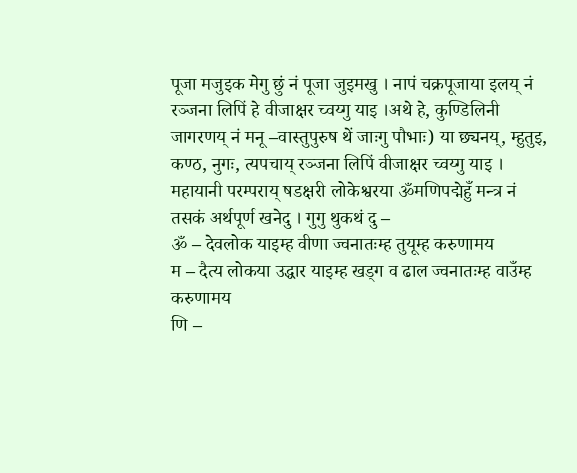पूजा मजुइक मेगु छुं नं पूजा जुइमखु । नापं चक्रपूजाया इलय् नं रञ्जना लिपिं हे वीजाक्षर च्वय्गु याइ ।अथे हे, कुण्डिलिनी जागरणय् नं मनू –वास्तुपुरुष थें जाःगु पौभाः) या छ्यनय्, म्हुतुइ, कण्ठ, नुगः, त्यपचाय् रञ्जना लिपिं वीजाक्षर च्वय्गु याइ ।
महायानी परम्पराय् षडक्षरी लोकेश्वरया ॐमणिपद्मेहुँ मन्त्र नं तसकं अर्थपूर्ण खनेदु । गुगु थुकथं दु –
ॐ – देवलोक याइम्ह वीणा ज्वनातःम्ह तुयूम्ह करुणामय
म – दैत्य लोकया उद्धार याइम्ह खड्ग व ढाल ज्वनातःम्ह वाउँम्ह करुणामय
णि –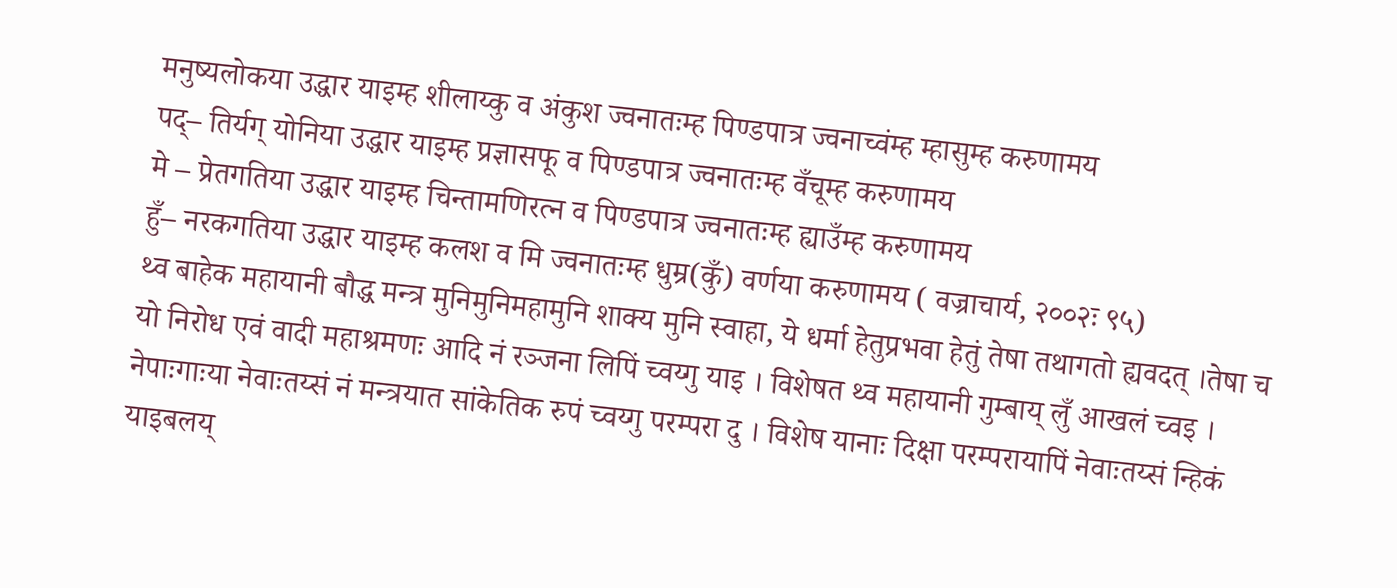मनुष्यलोकया उद्धार याइम्ह शीलाय्कु व अंकुश ज्वनातःम्ह पिण्डपात्र ज्वनाच्वंम्ह म्हासुम्ह करुणामय
पद्– तिर्यग् योनिया उद्धार याइम्ह प्रज्ञासफू व पिण्डपात्र ज्वनातःम्ह वँचूम्ह करुणामय
मे – प्रेतगतिया उद्धार याइम्ह चिन्तामणिरत्न व पिण्डपात्र ज्वनातःम्ह ह्याउँम्ह करुणामय
हुँ– नरकगतिया उद्धार याइम्ह कलश व मि ज्वनातःम्ह धुम्र(कुँ) वर्णया करुणामय ( वज्राचार्य, २००२ः ९५)
थ्व बाहेक महायानी बौद्ध मन्त्र मुनिमुनिमहामुनि शाक्य मुनि स्वाहा, ये धर्मा हेतुप्रभवा हेतुं तेषा तथागतो ह्यवदत् ।तेषा च यो निरोध एवं वादी महाश्रमणः आदि नं रञ्जना लिपिं च्वय्गु याइ । विशेषत थ्व महायानी गुम्बाय् लुँ आखलं च्वइ ।
नेपाःगाःया नेवाःतय्सं नं मन्त्रयात सांकेतिक रुपं च्वय्गु परम्परा दु । विशेष यानाः दिक्षा परम्परायापिं नेवाःतय्सं न्हिकं याइबलय्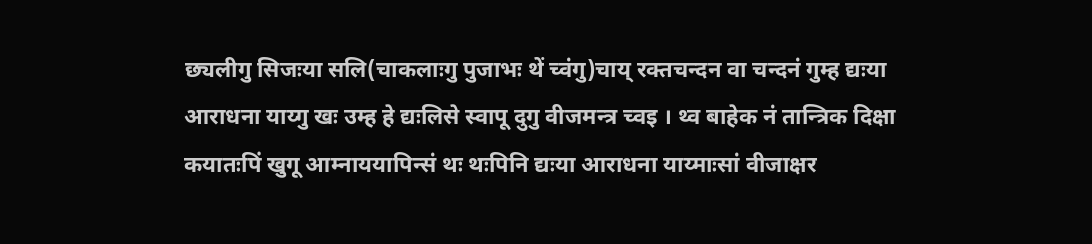छ्यलीगु सिजःया सलि(चाकलाःगु पुजाभः थें च्वंगु)चाय् रक्तचन्दन वा चन्दनं गुम्ह द्यःया आराधना याय्गु खः उम्ह हे द्यःलिसे स्वापू दुगु वीजमन्त्र च्वइ । थ्व बाहेक नं तान्त्रिक दिक्षा कयातःपिं खुगू आम्नाययापिन्सं थः थःपिनि द्यःया आराधना याय्माःसां वीजाक्षर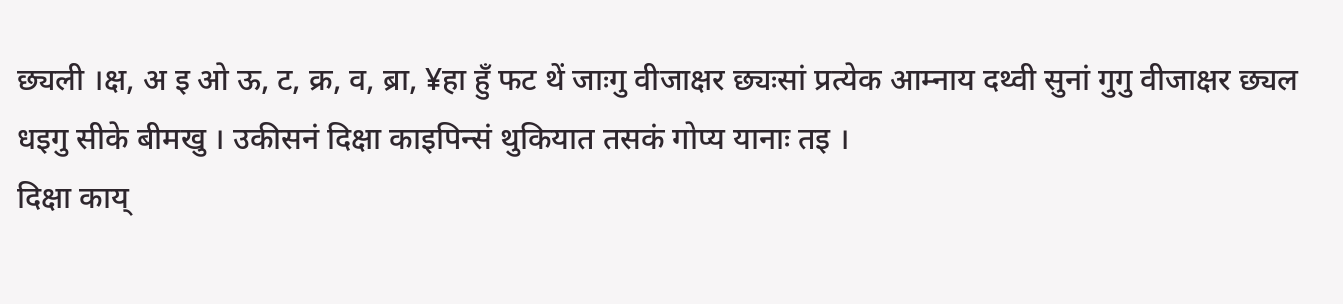छ्यली ।क्ष, अ इ ओ ऊ, ट, क्र, व, ब्रा, ¥हा हुँ फट थें जाःगु वीजाक्षर छ्यःसां प्रत्येक आम्नाय दथ्वी सुनां गुगु वीजाक्षर छ्यल धइगु सीके बीमखु । उकीसनं दिक्षा काइपिन्सं थुकियात तसकं गोप्य यानाः तइ ।
दिक्षा काय्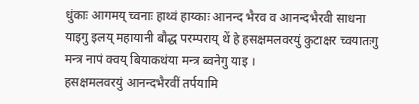धुंकाः आगमय् च्वनाः हाथ्वं हाय्काः आनन्द भैरव व आनन्दभैरवी साधना याइगु इलय् महायानी बौद्ध परम्पराय् थें हे हसक्षमलवरयुं कुटाक्षर च्वयातःगु मन्त्र नापं क्वय् बियाकथंया मन्त्र ब्वनेगु याइ ।
हसक्षमलवरयुं आनन्दभैरवीं तर्पयामि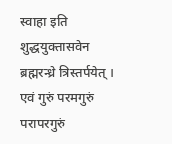स्वाहा इति शुद्धयुक्तासवेन ब्रह्मरन्ध्रे त्रिस्तर्पयेत् । एवं गुरुं परमगुरुं परापरगुरुं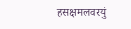हसक्षमलवरयुं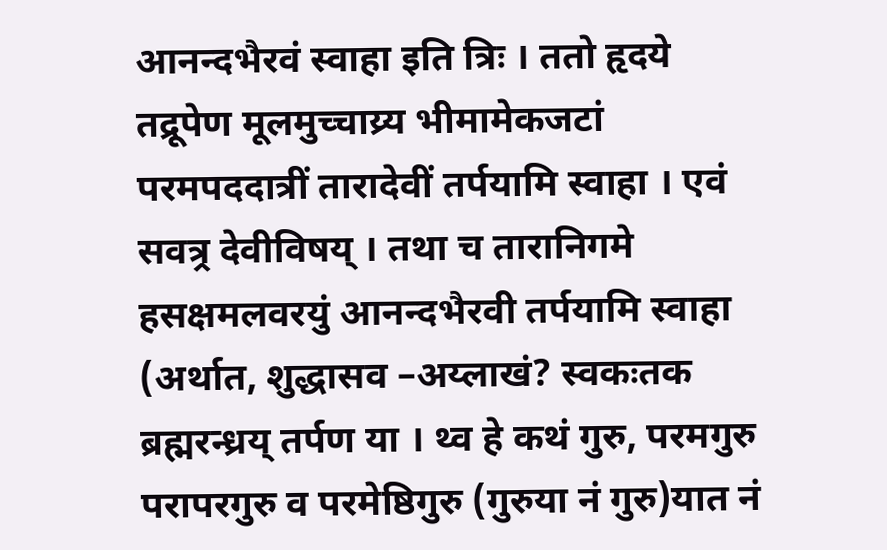आनन्दभैरवं स्वाहा इति त्रिः । ततो हृदये तद्रूपेण मूलमुच्चाय्र्य भीमामेकजटां परमपददात्रीं तारादेवीं तर्पयामि स्वाहा । एवं सवत्र्र देवीविषय् । तथा च तारानिगमे
हसक्षमलवरयुं आनन्दभैरवी तर्पयामि स्वाहा
(अर्थात, शुद्धासव –अय्लाखं? स्वकःतक ब्रह्मरन्ध्रय् तर्पण या । थ्व हे कथं गुरु, परमगुरु परापरगुरु व परमेष्ठिगुरु (गुरुया नं गुरु)यात नं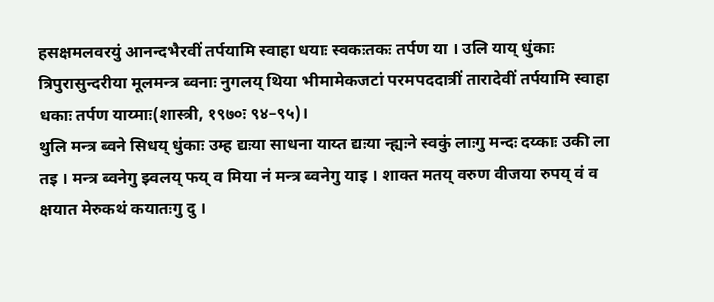हसक्षमलवरयुं आनन्दभैरवीं तर्पयामि स्वाहा धयाः स्वकःतकः तर्पण या । उलि याय् धुंकाः त्रिपुरासुन्दरीया मूलमन्त्र ब्वनाः नुगलय् थिया भीमामेकजटां परमपददात्रीं तारादेवीं तर्पयामि स्वाहा धकाः तर्पण याय्माः(शास्त्री, १९७०ः ९४–९५)।
थुलि मन्त्र ब्वने सिधय् धुंकाः उम्ह द्यःया साधना याय्त द्यःया न्ह्यःने स्वकुं लाःगु मन्दः दय्काः उकी ला तइ । मन्त्र ब्वनेगु झ्वलय् फय् व मिया नं मन्त्र ब्वनेगु याइ । शाक्त मतय् वरुण वीजया रुपय् वं व क्षयात मेरुकथं कयातःगु दु ।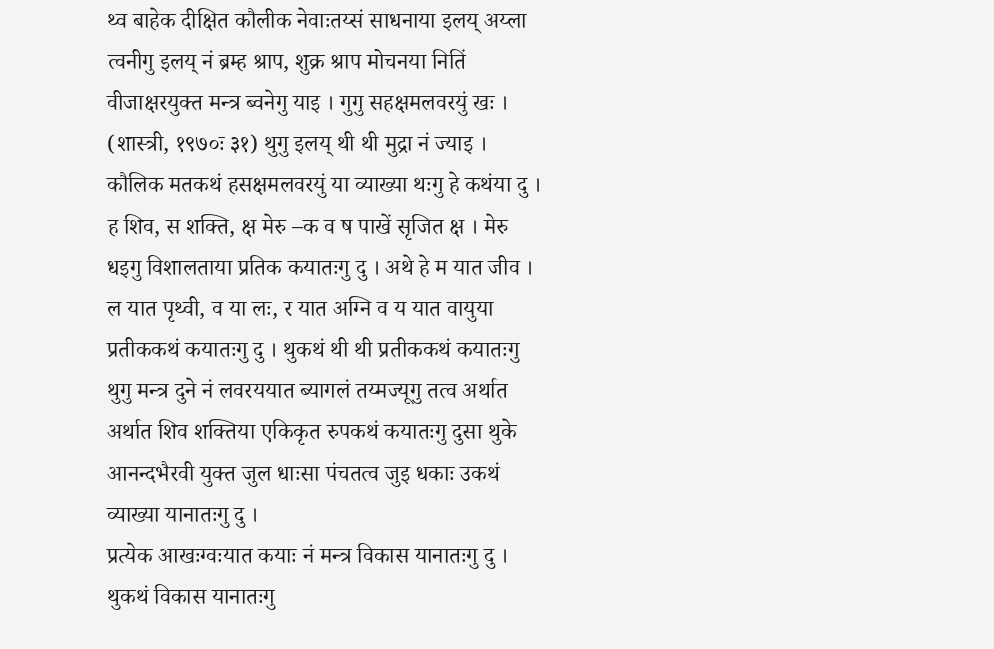थ्व बाहेक दीक्षित कौलीक नेवाःतय्सं साधनाया इलय् अय्ला त्वनीगु इलय् नं ब्रम्ह श्राप, शुक्र श्राप मोचनया नितिं वीजाक्षरयुक्त मन्त्र ब्वनेगु याइ । गुगु सहक्षमलवरयुं खः । (शास्त्री, १९७०ः ३१) थुगु इलय् थी थी मुद्रा नं ज्याइ ।
कौलिक मतकथं हसक्षमलवरयुं या व्याख्या थःगु हे कथंया दु ।
ह शिव, स शक्ति, क्ष मेरु –क व ष पाखें सृजित क्ष । मेरु धइगु विशालताया प्रतिक कयातःगु दु । अथे हे म यात जीव । ल यात पृथ्वी, व या लः, र यात अग्नि व य यात वायुया प्रतीककथं कयातःगु दु । थुकथं थी थी प्रतीककथं कयातःगु थुगु मन्त्र दुने नं लवरययात ब्यागलं तय्मज्यूगु तत्व अर्थात अर्थात शिव शक्तिया एकिकृत रुपकथं कयातःगु दुसा थुके आनन्दभैरवी युक्त जुल धाःसा पंचतत्व जुइ धकाः उकथं व्याख्या यानातःगु दु ।
प्रत्येक आखःग्वःयात कयाः नं मन्त्र विकास यानातःगु दु । थुकथं विकास यानातःगु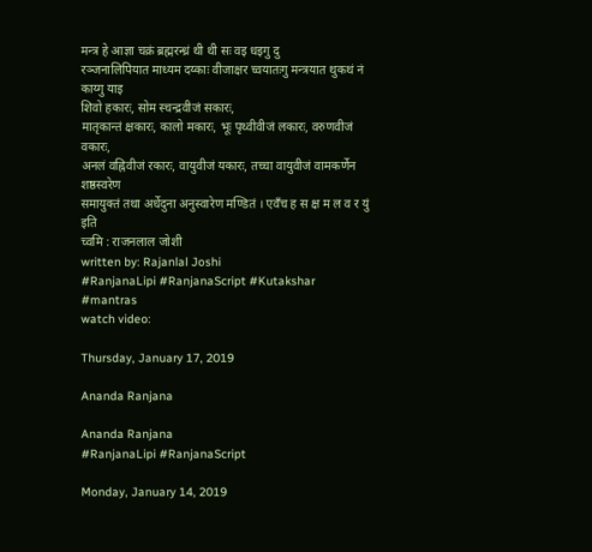मन्त्र हे आज्ञा चक्रं ब्रह्मरन्ध्रं थी थी सः वइ धइगु दु
रञ्जनालिपियात माध्यम दय्काः वीजाक्षर च्वयातःगु मन्त्रयात थुकथं नं काय्गु याइ
शिवो हकारः, सोम स्चन्द्रवीजं सकारः,
मातृकान्तं क्षकारः, कालो मकारः, भूः पृथ्वीवीजं लकारः, वरुणवीजं वकारः,
अनलं वह्निवीजं रकारः, वायुवीजं यकारः, तच्चा वायुवीजं वामकर्णेन शष्ठस्वरेण
समायुक्तं तथा अर्धेदुना अनुस्वारेण मण्डितं । एवँच ह स क्ष म ल व र युं इति
च्वमि : राजनलाल जोशी
written by: Rajanlal Joshi
#RanjanaLipi #RanjanaScript #Kutakshar #mantras
watch video:

Thursday, January 17, 2019

Ananda Ranjana

Ananda Ranjana
#RanjanaLipi #RanjanaScript

Monday, January 14, 2019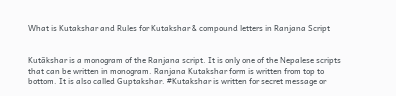What is Kutakshar and Rules for Kutakshar & compound letters in Ranjana Script


Kutākshar is a monogram of the Ranjana script. It is only one of the Nepalese scripts that can be written in monogram. Ranjana Kutakshar form is written from top to bottom. It is also called Guptakshar. #Kutakshar is written for secret message or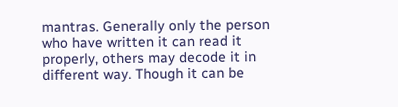mantras. Generally only the person who have written it can read it properly, others may decode it in different way. Though it can be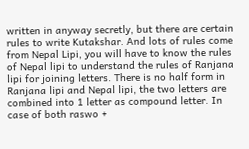written in anyway secretly, but there are certain rules to write Kutakshar. And lots of rules come from Nepal Lipi, you will have to know the rules of Nepal lipi to understand the rules of Ranjana lipi for joining letters. There is no half form in Ranjana lipi and Nepal lipi, the two letters are combined into 1 letter as compound letter. In case of both raswo +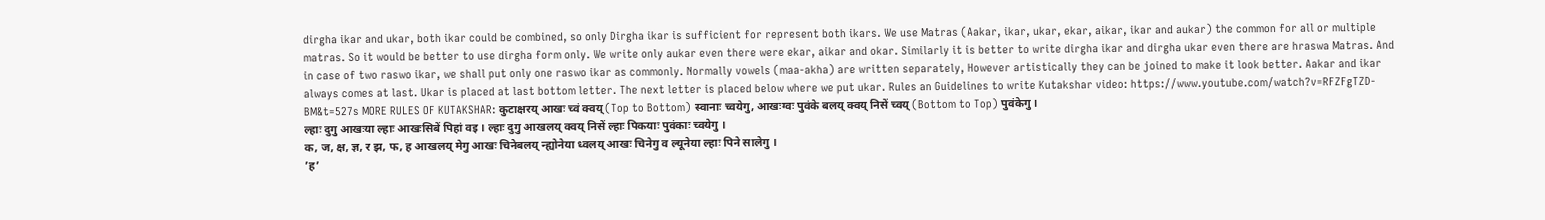dirgha ikar and ukar, both ikar could be combined, so only Dirgha ikar is sufficient for represent both ikars. We use Matras (Aakar, ikar, ukar, ekar, aikar, ikar and aukar) the common for all or multiple matras. So it would be better to use dirgha form only. We write only aukar even there were ekar, aikar and okar. Similarly it is better to write dirgha ikar and dirgha ukar even there are hraswa Matras. And in case of two raswo ikar, we shall put only one raswo ikar as commonly. Normally vowels (maa-akha) are written separately, However artistically they can be joined to make it look better. Aakar and ikar always comes at last. Ukar is placed at last bottom letter. The next letter is placed below where we put ukar. Rules an Guidelines to write Kutakshar video: https://www.youtube.com/watch?v=RFZFgTZD-BM&t=527s MORE RULES OF KUTAKSHAR: कुटाक्षरय् आखः च्वं क्वय् (Top to Bottom) स्वानाः च्वयेगु, आखःग्वः पुवंके बलय् क्वय् निसें च्वय् (Bottom to Top) पुवंकेगु ।
ल्हाः दुगु आखःया ल्हाः आखःसिबें पिहां वइ । ल्हाः दुगु आखलय् क्वय् निसें ल्हाः पिकयाः पुवंकाः च्वयेगु ।
क, ज, क्ष, ज्ञ, र झ, फ, ह आखलय् मेगु आखः चिनेबलय् न्ह्योनेया ध्वलय् आखः चिनेगु व ल्यूनेया ल्हाः पिने सालेगु ।
’ह’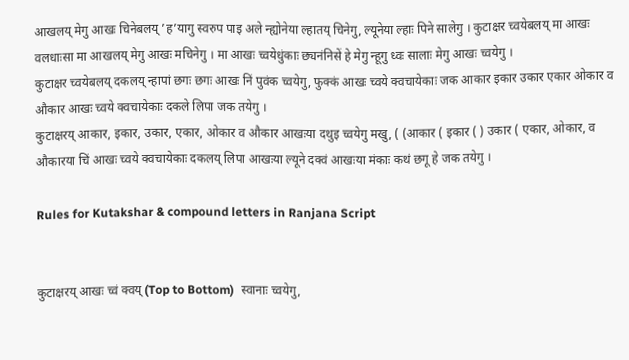आखलय् मेगु आखः चिनेबलय् ’ह’यागु स्वरुप पाइ अले न्ह्योनेया ल्हातय् चिनेगु, ल्यूनेया ल्हाः पिने सालेगु । कुटाक्षर च्वयेबलय् मा आखः वलधाःसा मा आखलय् मेगु आखः मचिनेगु । मा आखः च्वयेधुंकाः छ्यनंनिसें हे मेगु न्हूगु ध्वः सालाः मेगु आखः च्वयेगु ।
कुटाक्षर च्वयेबलय् दकलय् न्हापां छगः छगः आखः निं पुवंक च्वयेगु, फुक्कं आखः च्वये क्वचायेकाः जक आकार इकार उकार एकार ओकार व औकार आखः च्वये क्वचायेकाः दकले लिपा जक तयेगु ।
कुटाक्षरय् आकार, इकार, उकार, एकार, ओकार व औकार आखःया दथुइ च्वयेगु मखु, ( (आकार ( इकार ( ) उकार ( एकार, ओकार, व औकारया चिं आखः च्वये क्वचायेकाः दकलय् लिपा आखःया ल्यूने दक्वं आखःया मंकाः कथं छगू हे जक तयेगु ।

Rules for Kutakshar & compound letters in Ranjana Script


कुटाक्षरय् आखः च्वं क्वय् (Top to Bottom)  स्वानाः च्वयेगु,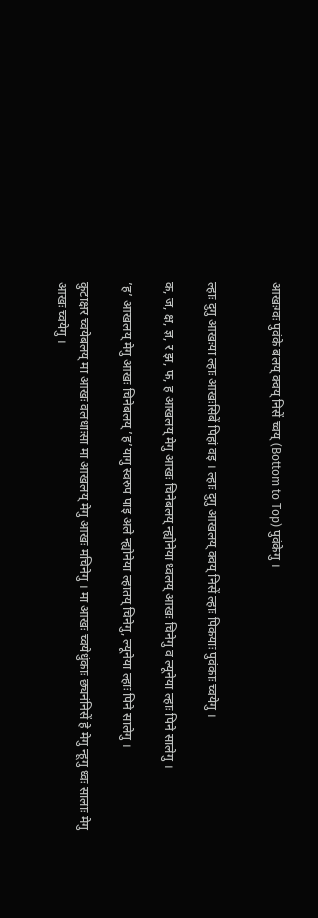आखःग्वः पुवंके बलय् क्वय् निसें च्वय् (Bottom to Top) पुवंकेगु ।


ल्हाः दुगु आखःया ल्हाः आखःसिबें पिहां वइ । ल्हाः दुगु आखलय् क्वय् निसें ल्हाः पिकयाः पुवंकाः च्वयेगु ।

क, ज, क्ष, ज्ञ, र झ, फ, ह आखलय् मेगु आखः चिनेबलय् न्ह्योनेया ध्वलय् आखः चिनेगु व ल्यूनेया ल्हाः पिने सालेगु ।

’ह’ आखलय् मेगु आखः चिनेबलय् ’ह’यागु स्वरुप पाइ अले न्ह्योनेया ल्हातय् चिनेगु, ल्यूनेया ल्हाः पिने सालेगु ।

कुटाक्षर च्वयेबलय् मा आखः वलधाःसा मा आखलय् मेगु आखः मचिनेगु । मा आखः च्वयेधुंकाः छ्यनंनिसें हे मेगु न्हूगु ध्वः सालाः मेगु आखः च्वयेगु ।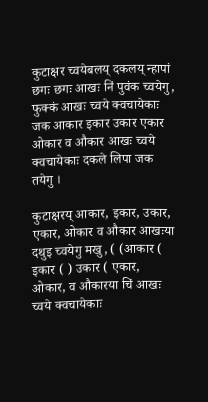कुटाक्षर च्वयेबलय् दकलय् न्हापां छगः छगः आखः निं पुवंक च्वयेगु, फुक्कं आखः च्वये क्वचायेकाः जक आकार इकार उकार एकार ओकार व औकार आखः च्वये क्वचायेकाः दकले लिपा जक तयेगु ।

कुटाक्षरय् आकार, इकार, उकार, एकार, ओकार व औकार आखःया दथुइ च्वयेगु मखु, ( (आकार ( इकार ( ) उकार ( एकार, ओकार, व औकारया चिं आखः च्वये क्वचायेकाः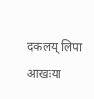दकलय् लिपा आखःया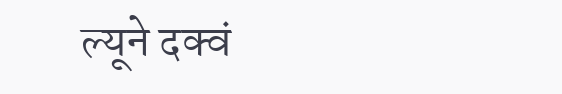ल्यूने दक्वं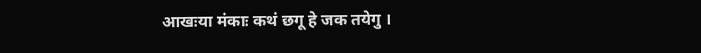आखःया मंकाः कथं छगू हे जक तयेगु ।